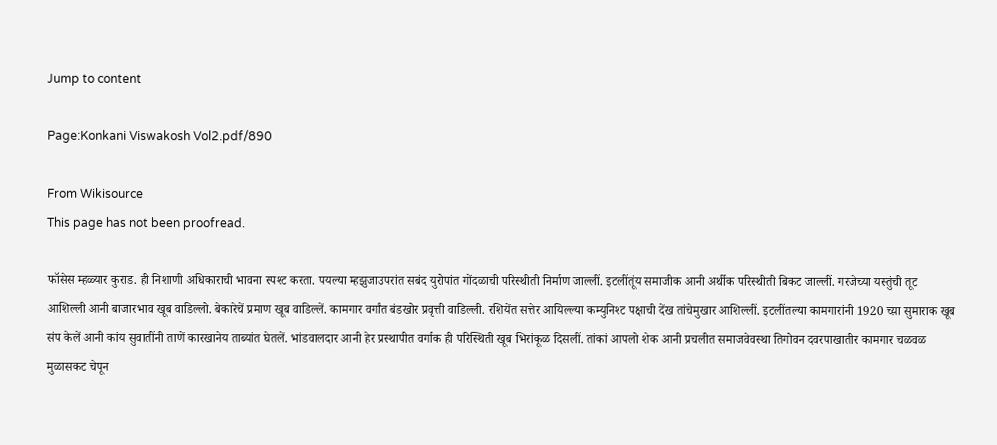Jump to content

Page:Konkani Viswakosh Vol2.pdf/890

From Wikisource
This page has not been proofread.

फॉसेस म्हळ्यार कुराड. ही निशाणी अधिकाराची भावना स्पश्ट करता. पयल्या म्हझुजाउपरांत सबंद युरोपांत गोंदळाची परिस्थीती निर्माण जाल्लीं. इटलींतूंय समाजीक आनी अर्थीक परिस्थीती बिकट जाल्लीं. गरजेच्या यस्तुंची तूट आशिल्ली आनी बाजारभाव खूब वाडिल्लो. बेकारेचें प्रमाण खूब वाडिल्लें. कामगार वर्गांत बंडखोर प्रवृत्ती वाडिल्ली. रशियेंत सत्तेर आयिल्ल्या कम्युनिश्ट पक्षाची देंख तांचेमुखार आशिल्लीं. इटलींतल्या कामगारांनी 1920 च्य़ा सुमाराक खूब संप केलें आनी कांय सुवातींनी ताणें कारखानेय ताब्यांत घेतलें. भांडवालदार आनी हेर प्रस्थापीत वर्गाक ही परिस्थिती खूब भिरांकूळ दिसलीं. तांकां आपलो शेक आनी प्रचलीत समाजवेवस्था तिगोवन दवरपाखातीर कामगार चळवळ मुळासकट चेपून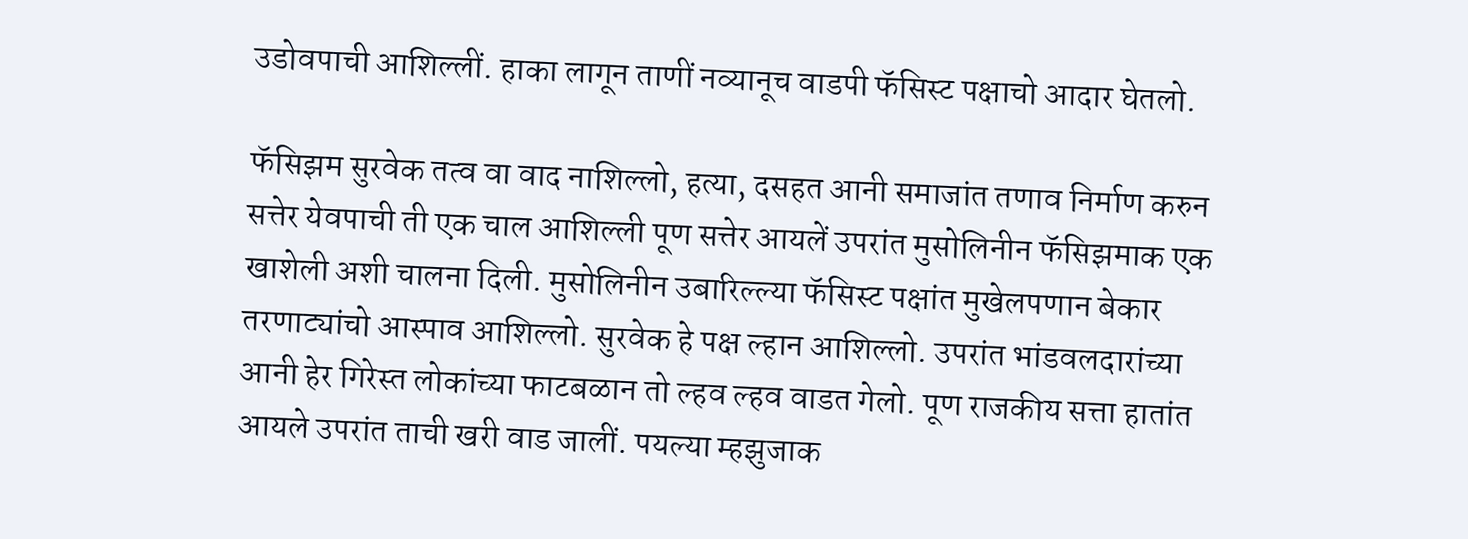उडोवपाची आशिल्लीं. हाका लागून ताणीं नव्यानूच वाडपी फॅसिस्ट पक्षाचो आदार घेतलो.

फॅसिझम सुरवेक तत्व वा वाद नाशिल्लो, हत्या, दसहत आनी समाजांत तणाव निर्माण करुन सत्तेर येवपाची ती एक चाल आशिल्ली पूण सत्तेर आयलें उपरांत मुसोलिनीन फॅसिझमाक एक खाशेली अशी चालना दिली. मुसोलिनीन उबारिल्ल्या फॅसिस्ट पक्षांत मुखेलपणान बेकार तरणाट्यांचो आस्पाव आशिल्लो. सुरवेक हे पक्ष ल्हान आशिल्लो. उपरांत भांडवलदारांच्या आनी हेर गिरेस्त लोकांच्या फाटबळान तो ल्हव ल्हव वाडत गेलो. पूण राजकीय सत्ता हातांत आयले उपरांत ताची खरी वाड जालीं. पयल्या म्हझुजाक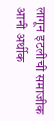लागून इटलीची समाजीक आनी अर्थीक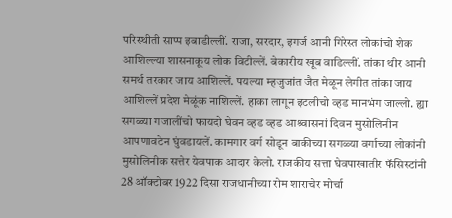परिस्थीती साप्प इबाडील्लीं. राजा, सरदार, इगर्ज आनी गिरेस्त लोकांचो शेक आशिल्ल्या शासनाकूय लोक विटील्लें. बेकारीय खूब वाडिल्लीं. तांका थीर आनी समर्थ तरकार जाय आशिल्लें. पयल्या म्हजुजांत जैत मेळून लेगीत तांका जाय आशिल्लें प्रदेश मेळूंक नाशिल्लें. हाका लागून इटलीचो व्हड मानभंग जाल्लो. ह्या सगळ्या गजालींचो फायदो घेवन व्हड व्हड आश्र्वासनां दिवन मुसोलिनीन आपणावटेन घुंवडायलें. कामगार वर्ग सोडून बाकीच्या सगळ्या वर्गाच्या लोकांनी मुसोलिनीक सत्तेर येवपाक आदार केलो. राजकीय सत्ता घेवपाखातीर फॅसिस्टांनी 28 ऑक्टोबर 1922 दिसा राजधानीच्या रोम शाराचेर मोर्चा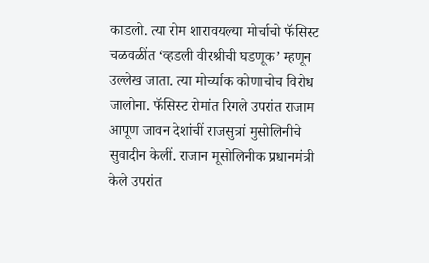काडलो. त्या रोम शारावयल्या मोर्चाचो फॅसिस्ट चळवळींत ‘व्हडली वीरश्रीची घडणूक’ म्हणून उल्लेख जाता. त्या मोर्च्याक कोणाचोच विरोध जालोना. फॅसिस्ट रोमांत रिगले उपरांत राजाम आपूण जावन देशांचीं राजसुत्रां मुसोलिनीचे सुवादीन केलीं. राजान मूसोलिनीक प्रधानमंत्री केले उपरांत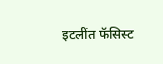इटलींत फॅसिस्ट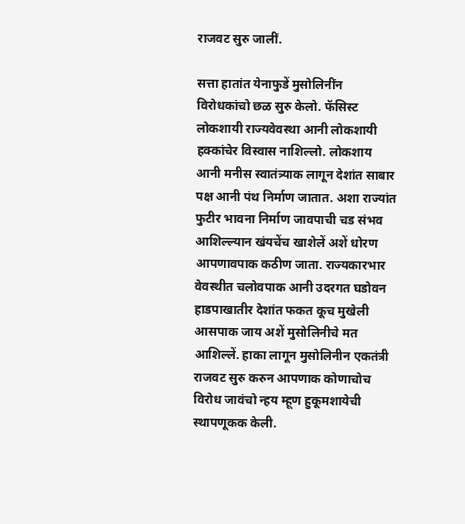राजवट सुरु जालीं.

सत्ता हातांत येनाफुडें मुसोलिनींन विरोधकांचो छळ सुरु केलो. फॅसिस्ट लोकशायी राज्यवेवस्था आनी लोकशायी हक्कांचेर विस्वास नाशिल्लो. लोकशाय आनी मनीस स्वातंत्र्याक लागून देशांत साबार पक्ष आनी पंथ निर्माण जातात. अशा राज्यांत फुटीर भावना निर्माण जावपाची चड संभव आशिल्ल्यान खंयचेंच खाशेलें अशें धोरण आपणावपाक कठीण जाता. राज्यकारभार वेवस्थीत चलोवपाक आनी उदरगत घडोवन हाडपाखातीर देशांत फकत कूच मुखेली आसपाक जाय अशें मुसोलिनीचे मत आशिल्लें. हाका लागून मुसोलिनीन एकतंत्री राजवट सुरु करुन आपणाक कोणाचोच विरोध जावंचो न्हय म्हूण हुकूमशायेची स्थापणूकक केली.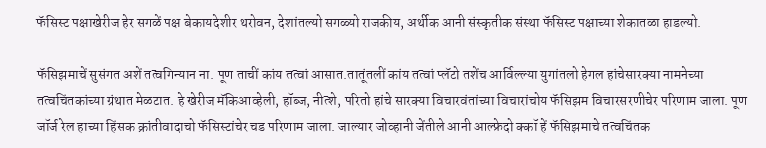फॅसिस्ट पक्षाखेरीज हेर सगळें पक्ष बेकायदेशीर थरोवन, देशांतल्यो सगळ्यो राजकीय, अर्थीक आनी संस्कृतीक संस्था फॅसिस्ट पक्षाच्या शेकातळा हाडल्यो.

फॅसिझमाचें सुसंगत अशें तत्वगिन्यान ना. पूण ताचीं कांय तत्वां आसात.तातूंतलीं कांय तत्वां प्लॅटो तशेंच आर्विल्ल्या युगांतलो हेगल हांचेसारक्या नामनेच्या तत्वचिंतकांच्या ग्रंथात मेळटात. हे खेरीज मॅकिआव्हेली, हॉब्ज, नीत्शे, परितो हांचे सारक्या विचारवंतांच्या विचारांचोय फॅसिझम विचारसरणीचेर परिणाम जाला. पूण जॉर्ज रेल हाच्या हिंसक क्रांतीवादाचो फॅसिस्टांचेर चड परिणाम जाला. जाल्यार जोव्हानी जेंतीले आनी आल्फ्रेदो क्कॉ हें फॅसिझमाचे तत्वचिंतक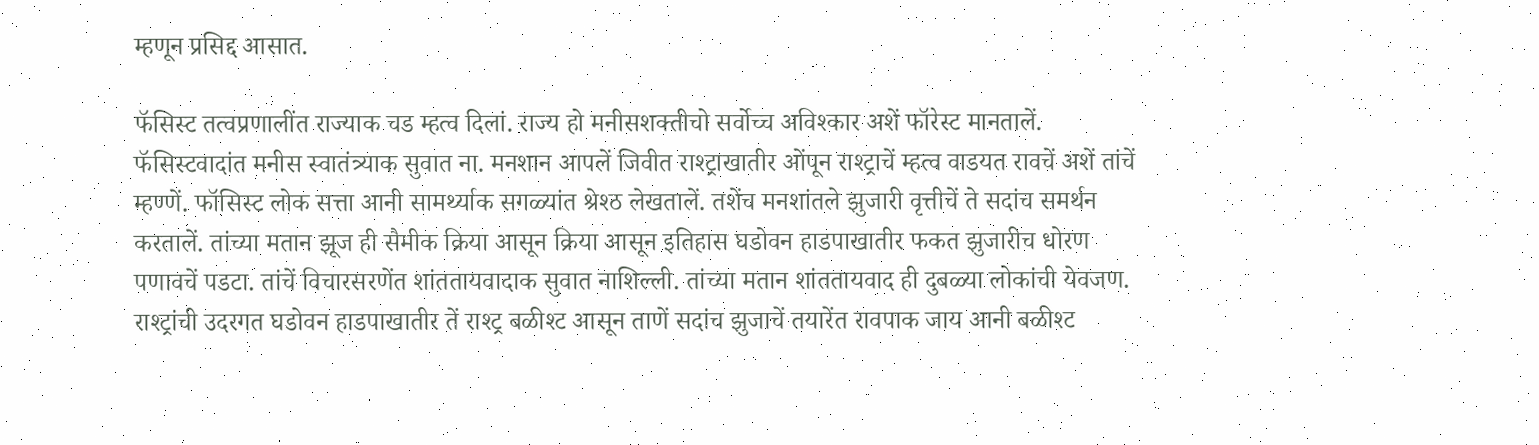म्हणून प्रसिद्द आसात.

फॅसिस्ट तत्वप्रणालींत राज्याक चड म्हत्व दिलां. राज्य हो मनीसशक्तीचो सर्वोच्च अविश्कार अशें फॉरेस्ट मानतालें. फॅसिस्टवादांत मनीस स्वातंत्र्याक सुवात ना. मनशान आपलें जिवीत राश्ट्राखातीर ओंपून राश्ट्राचें म्हत्व वाडयत रावचें अशें तांचें म्हण्णें. फॉसिस्ट लोक सत्ता आनी सामर्थ्याक सगळ्यांत श्रेश्ठ लेखतालें. तशेंच मनशांतले झुजारी वृत्तीचें ते सदांच समर्थन करतालें. तांच्या मतान झूज ही सैमीक क्रिया आसून क्रिया आसून इतिहास घडोवन हाडपाखातीर फकत झुजारीच धोरण पणावचें पडटा. तांचें विचारसरणेंत शांततायवादाक सुवात नाशिल्ली. तांच्या मतान शांततायवाद ही दुबळ्या लोकांची येवजण. राश्ट्रांची उदरगत घडोवन हाडपाखातीर तें राश्ट्र बळीश्ट आसून ताणें सदांच झुजाचें तयारेंत रावपाक जाय आनी बळीश्ट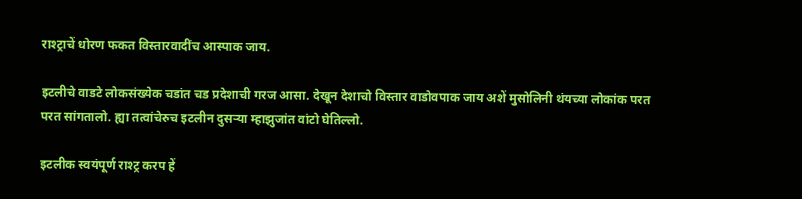राश्ट्राचें धोरण फकत विस्तारवादींच आस्पाक जाय.

इटलीचे वाडटे लोकसंख्येक चडांत चड प्रदेशाची गरज आसा. देखून देशाचो विस्तार वाडोवपाक जाय अशें मुसोलिनी थंयच्या लोकांक परत परत सांगतालो. ह्या तत्वांचेरुच इटलीन दुसऱ्या म्हाझुजांत वांटो घेतिल्लो.

इटलीक स्वयंपूर्ण राश्ट्र करप हें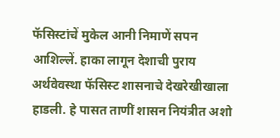फॅसिस्टांचें मुकेल आनी निमाणें सपन आशिल्लें. हाका लागून देशाची पुराय अर्थवेवस्था फॅसिस्ट शासनाचे देखरेखीखाला हाडली. हे पासत ताणीं शासन नियंत्रीत अशो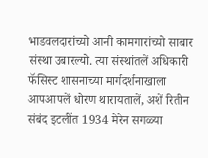भाडवलदारांच्यो आनी कामगारांच्यो साबार संस्था उबारल्यो. त्या संस्थांतलें अधिकारी फॅसिस्ट शासनाच्या मार्गदर्शनाखाला आपआपलें धोरण थारायतालें, अशें रितीन संबंद इटलींत 1934 मेरेन सगळ्या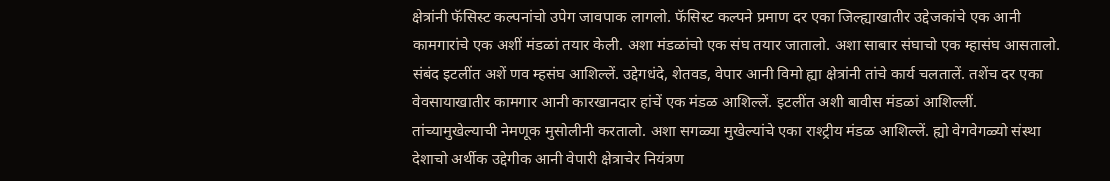क्षेत्रांनी फॅसिस्ट कल्पनांचो उपेग जावपाक लागलो. फॅसिस्ट कल्पने प्रमाण दर एका जिल्ह्याखातीर उद्देजकांचे एक आनी कामगारांचे एक अशीं मंडळां तयार केली. अशा मंडळांचो एक संघ तयार जातालो. अशा साबार संघाचो एक म्हासंघ आसतालो. संबंद इटलींत अशें णव म्हसंघ आशिल्लें. उद्देगधंदे, शेतवड, वेपार आनी विमो ह्या क्षेत्रांनी तांचे कार्य चलतालें. तशेंच दर एका वेवसायाखातीर कामगार आनी कारखानदार हांचें एक मंडळ आशिल्लें. इटलींत अशी बावीस मंडळां आशिल्लीं. तांच्यामुखेल्याची नेमणूक मुसोलीनी करतालो. अशा सगळ्या मुखेल्यांचे एका राश्ट्रीय मंडळ आशिल्लें. ह्यो वेगवेगळ्यो संस्था देशाचो अर्थीक उद्देगीक आनी वेपारी क्षेत्राचेर नियंत्रण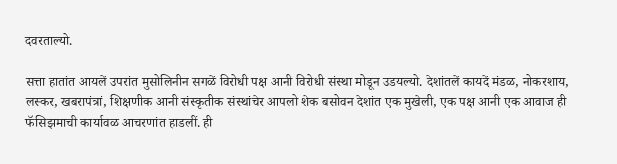दवरताल्यो.

सत्ता हातांत आयलें उपरांत मुसोलिनीन सगळें विरोधी पक्ष आनी विरोधी संस्था मोडून उडयल्यो. देशांतलें कायदें मंडळ, नोकरशाय, लस्कर, खबरापंत्रां, शिक्षणीक आनी संस्कृतीक संस्थांचेर आपलो शेक बसोवन देशांत एक मुखेली, एक पक्ष आनी एक आवाज ही फॅसिझमाची कार्यावळ आचरणांत हाडलीं. ही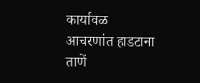कार्यावळ आचरणांत हाडटाना ताणें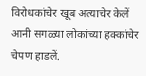विरोधकांचेर खूब अत्याचेर केलें आनी सगळ्या लोकांच्या हक्कांचेर चेपण हाडलें.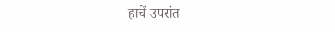हाचें उपरांत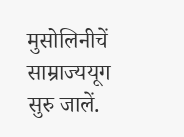मुसोलिनीचें साम्राज्ययूग सुरु जालें.